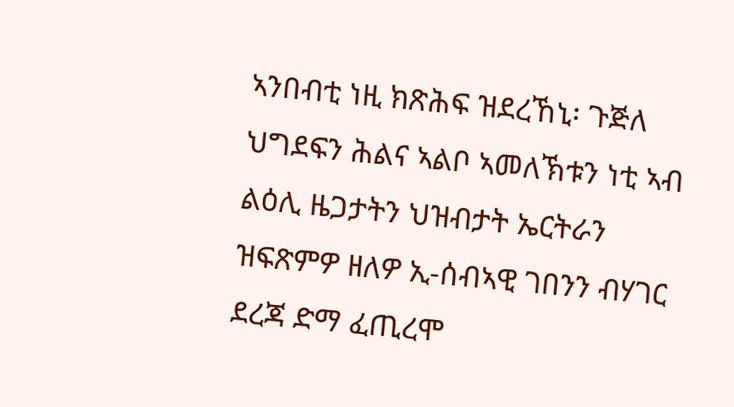ኣንበብቲ ነዚ ክጽሕፍ ዝደረኸኒ፡ ጉጅለ ህግደፍን ሕልና ኣልቦ ኣመለኽቱን ነቲ ኣብ ልዕሊ ዜጋታትን ህዝብታት ኤርትራን ዝፍጽምዎ ዘለዎ ኢ-ሰብኣዊ ገበንን ብሃገር ደረጃ ድማ ፈጢረሞ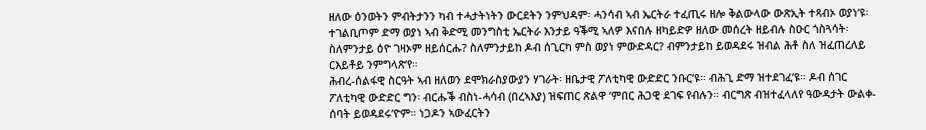ዘለው ዕንወትን ምብትታንን ካብ ተሓታትነትን ውርደትን ንምህዳም፡ ሓንሳብ ኣብ ኤርትራ ተፈጢሩ ዘሎ ቅልውላው ውጽኢት ተጻብኦ ወያነ’ዩ፡ ተገልቢጦም ድማ ወያነ ኣብ ቅድሚ መንግስቲ ኤርትራ እንታይ ዓቕሚ ኣለዎ እናበሉ ዘካይድዎ ዘለው መሰረት ዘይብሉ ስዑር ጎስጓሳት፡ ስለምንታይ ዕዮ ገዛኦም ዘይሰርሑ? ስለምንታይከ ዶብ ሰጊርካ ምስ ወያነ ምውድዳር? ብምንታይከ ይወዳደሩ ዝብል ሕቶ ስለ ዝፈጠረለይ ርእይቶይ ንምግላጽ’የ።
ሕብረ-ሰልፋዊ ስርዓት ኣብ ዘለወን ደሞክራስያውያን ሃገራት፡ ዘቤታዊ ፖለቲካዊ ውድድር ንቡር’ዩ። ብሕጊ ድማ ዝተደገፈ’ዩ። ዶብ ሰገር ፖለቲካዊ ውድድር ግን፡ ብርሑቕ ብስነ-ሓሳብ (በረኣእያ) ዝፍጠር ጽልዋ ’ምበር ሕጋዊ ደገፍ የብሉን። ብርግጽ ብዝተፈላለየ ዓውዳታት ውልቀ-ሰባት ይወዳደሩ’ዮም። ነጋዶን ኣውፈርትን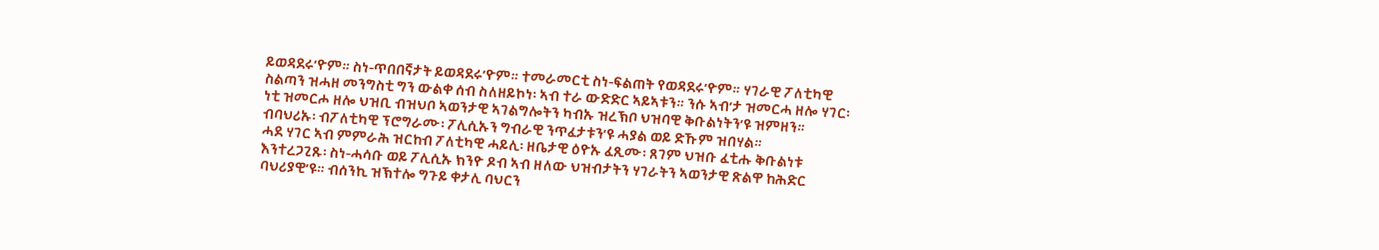ይወዳደሩ’ዮም። ስነ-ጥበበኛታት ይወዳደሩ’ዮም። ተመራመርቲ ስነ-ፍልጠት የወዳደሩ’ዮም። ሃገራዊ ፖለቲካዊ ስልጣን ዝሓዘ መንግስቲ ግን ውልቀ ሰብ ስለዘይኮነ፡ ኣብ ተራ ውድድር ኣይኣቱን። ንሱ ኣብ’ታ ዝመርሓ ዘሎ ሃገር፡ ነቲ ዝመርሖ ዘሎ ህዝቢ ብዝህቦ ኣወንታዊ ኣገልግሎትን ካብኡ ዝረኽቦ ህዝባዊ ቅቡልነትን’ዩ ዝምዘን። ብባህሪኡ፡ ብፖለቲካዊ ፕሮግራሙ፡ ፖሊሲኡን ግብራዊ ንጥፈታቱን’ዩ ሓያል ወይ ድኹም ዝበሃል።
ሓደ ሃገር ኣብ ምምራሕ ዝርከብ ፖለቲካዊ ሓይሊ፡ ዘቤታዊ ዕዮኡ ፈጺሙ፡ ጸገም ህዝቡ ፈቲሑ ቅቡልነቱ እንተረጋጊጹ፡ ስነ-ሓሳቡ ወይ ፖሊሲኡ ክንዮ ዶብ ኣብ ዘለው ህዝብታትን ሃገራትን ኣወንታዊ ጽልዋ ከሕድር ባህሪያዊ’ዩ። ብሰንኪ ዝኽተሎ ግጉይ ቀታሊ ባህርን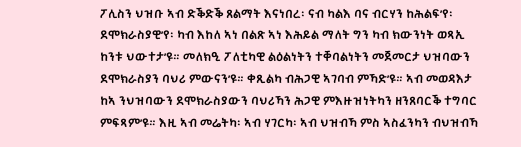ፖሊስን ህዝቡ ኣብ ድቕድቕ ጸልማት እናነበረ፡ ናብ ካልእ ባና ብርሃን ከሕልፍ’የ፡ ደሞክራስያዊ’የ፡ ካብ እከለ ኣነ በልጽ ኣነ እሕይል ማለት ግን ካብ ክውንነት ወጻኢ ከንቱ ህውተታ’ዩ። መለክዒ ፖለቲካዊ ልዕልነትን ተቐባልነትን መጀመርታ ህዝባውን ደሞክራስያን ባህሪ ምውናን’ዩ። ቀጺልካ ብሕጋዊ ኣገባብ ምኻድ’ዩ። ኣብ መወዳእታ ከኣ ንህዝባውን ደሞክራስያውን ባህሪኻን ሕጋዊ ምእዙዝነትካን ዘንጸባርቕ ተግባር ምፍጻም’ዩ። እዚ ኣብ መሬትካ፡ ኣብ ሃገርካ፡ ኣብ ህዝብኻ ምስ ኣስፈንካን ብህዝብኻ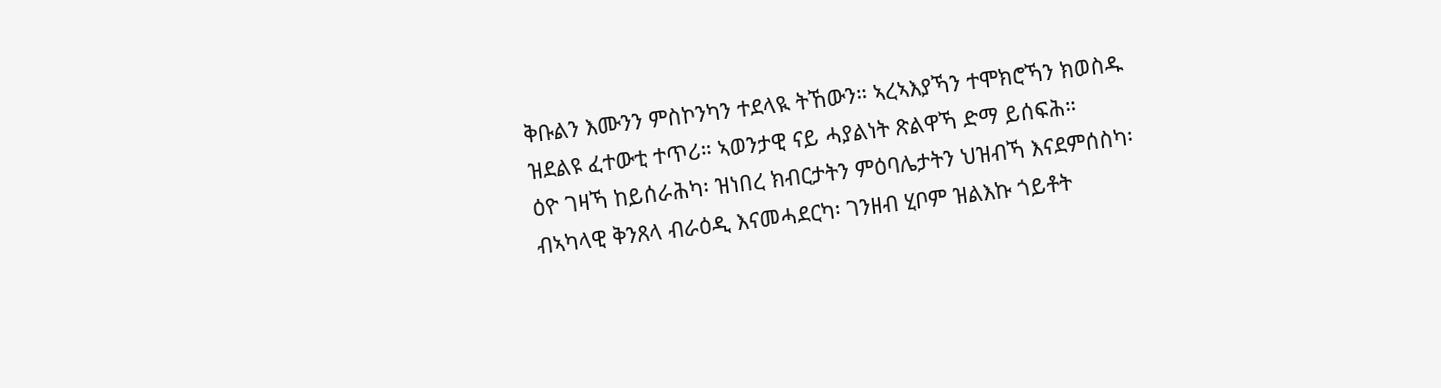ቅቡልን እሙንን ምስኮንካን ተደላዪ ትኸውን። ኣረኣእያኻን ተሞክሮኻን ክወስዱ ዝደልዩ ፈተውቲ ተጥሪ። ኣወንታዊ ናይ ሓያልነት ጽልዋኻ ድማ ይሰፍሕ።
ዕዮ ገዛኻ ከይሰራሕካ፡ ዝነበረ ክብርታትን ምዕባሌታትን ህዝብኻ እናደምሰስካ፡ ብኣካላዊ ቅንጸላ ብራዕዲ እናመሓደርካ፡ ገንዘብ ሂቦም ዝልእኩ ጎይቶት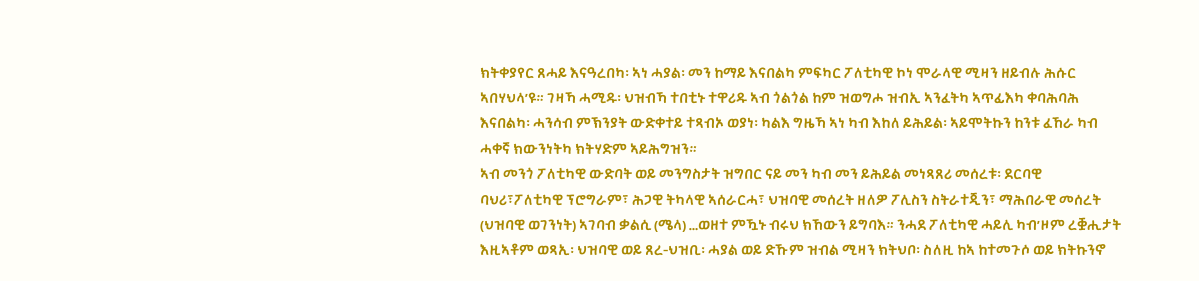ክትቀያየር ጸሓይ እናዓረበካ፡ ኣነ ሓያል፡ መን ከማይ እናበልካ ምፍካር ፖለቲካዊ ኮነ ሞራላዊ ሚዛን ዘይብሉ ሕሱር ኣበሃህላ’ዩ። ገዛኻ ሓሚዱ፡ ህዝብኻ ተበቲኑ ተዋሪዱ ኣብ ጎልጎል ከም ዝወግሖ ዝብኢ ኣንፈትካ ኣጥፊእካ ቀባሕባሕ እናበልካ፡ ሓንሳብ ምኽንያት ውድቀተይ ተጻብኦ ወያነ፡ ካልእ ግዜኻ ኣነ ካብ እከለ ይሕይል፡ ኣይሞትኩን ከንቱ ፈኸራ ካብ ሓቀኛ ክውንነትካ ክትሃድም ኣይሕግዝን።
ኣብ መንጎ ፖለቲካዊ ውድባት ወይ መንግስታት ዝግበር ናይ መን ካብ መን ይሕይል መነጻጸሪ መሰረቱ፡ ደርባዊ ባህሪ፣ፖለቲካዊ ፕሮግራም፣ ሕጋዊ ትካላዊ ኣሰራርሓ፣ ህዝባዊ መሰረት ዘለዎ ፖሊስን ስትራተጂን፣ ማሕበራዊ መሰረት (ህዝባዊ ወገንነት) ኣገባብ ቃልሲ (ሜላ) …ወዘተ ምዃኑ ብሩህ ክኸውን ይግባእ። ንሓደ ፖለቲካዊ ሓይሊ ካብ’ዞም ረቛሒታት እዚኣቶም ወጻኢ፡ ህዝባዊ ወይ ጸረ-ህዝቢ፡ ሓያል ወይ ድኹም ዝብል ሚዛን ክትህቦ፡ ስለዚ ከኣ ከተመጉሶ ወይ ክትኩንኖ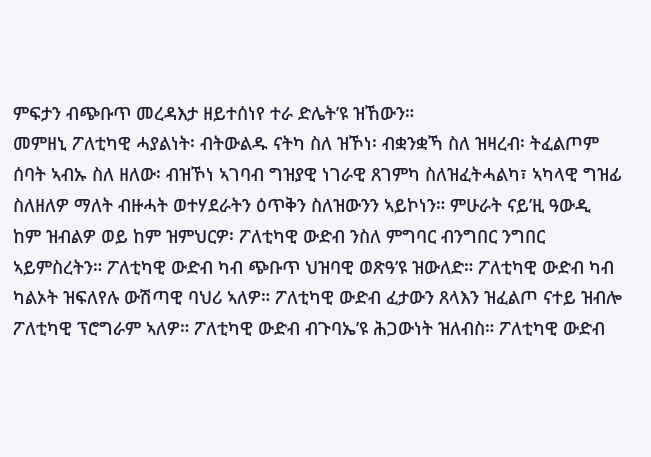ምፍታን ብጭቡጥ መረዳእታ ዘይተሰነየ ተራ ድሌት’ዩ ዝኸውን።
መምዘኒ ፖለቲካዊ ሓያልነት፡ ብትውልዱ ናትካ ስለ ዝኾነ፡ ብቋንቋኻ ስለ ዝዛረብ፡ ትፈልጦም ሰባት ኣብኡ ስለ ዘለው፡ ብዝኾነ ኣገባብ ግዝያዊ ነገራዊ ጸገምካ ስለዝፈትሓልካ፣ ኣካላዊ ግዝፊ ስለዘለዎ ማለት ብዙሓት ወተሃደራትን ዕጥቅን ስለዝውንን ኣይኮነን። ምሁራት ናይ’ዚ ዓውዲ ከም ዝብልዎ ወይ ከም ዝምህርዎ፡ ፖለቲካዊ ውድብ ንስለ ምግባር ብንግበር ንግበር ኣይምስረትን። ፖለቲካዊ ውድብ ካብ ጭቡጥ ህዝባዊ ወጽዓ’ዩ ዝውለድ። ፖለቲካዊ ውድብ ካብ ካልኦት ዝፍለየሉ ውሽጣዊ ባህሪ ኣለዎ። ፖለቲካዊ ውድብ ፈታውን ጸላእን ዝፈልጦ ናተይ ዝብሎ ፖለቲካዊ ፕሮግራም ኣለዎ። ፖለቲካዊ ውድብ ብጉባኤ’ዩ ሕጋውነት ዝለብስ። ፖለቲካዊ ውድብ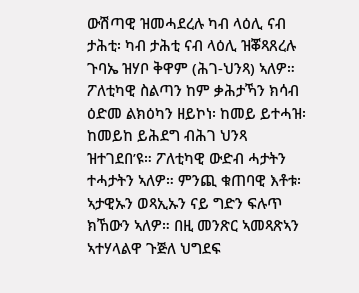ውሽጣዊ ዝመሓደረሉ ካብ ላዕሊ ናብ ታሕቲ፡ ካብ ታሕቲ ናብ ላዕሊ ዝቖጻጸረሉ ጉባኤ ዝሃቦ ቅዋም (ሕገ-ህንጻ) ኣለዎ። ፖለቲካዊ ስልጣን ከም ቃሕታኻን ክሳብ ዕድመ ልክዕካን ዘይኮነ፡ ከመይ ይተሓዝ፡ ከመይከ ይሕደግ ብሕገ ህንጻ ዝተገደበ’ዩ። ፖለቲካዊ ውድብ ሓታትን ተሓታትን ኣለዎ። ምንጪ ቁጠባዊ እቶቱ፡ ኣታዊኡን ወጻኢኡን ናይ ግድን ፍሉጥ ክኸውን ኣለዎ። በዚ መንጽር ኣመጻጽኣን ኣተሃላልዋ ጉጅለ ህግደፍ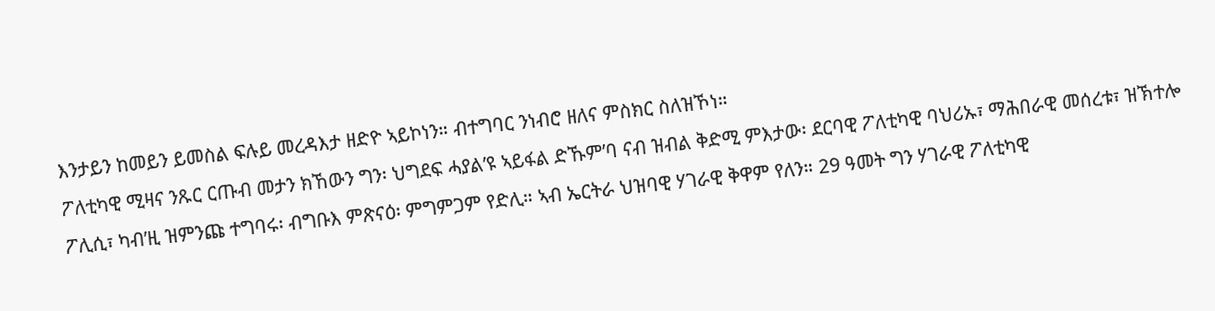እንታይን ከመይን ይመስል ፍሉይ መረዳእታ ዘድዮ ኣይኮነን። ብተግባር ንነብሮ ዘለና ምስክር ስለዝኾነ።
ፖለቲካዊ ሚዛና ንጹር ርጡብ መታን ክኸውን ግን፡ ህግደፍ ሓያል’ዩ ኣይፋል ድኹም’ባ ናብ ዝብል ቅድሚ ምእታው፡ ደርባዊ ፖለቲካዊ ባህሪኡ፣ ማሕበራዊ መሰረቱ፣ ዝኽተሎ ፖሊሲ፣ ካብ’ዚ ዝምንጩ ተግባሩ፡ ብግቡእ ምጽናዕ፡ ምግምጋም የድሊ። ኣብ ኤርትራ ህዝባዊ ሃገራዊ ቅዋም የለን። 29 ዓመት ግን ሃገራዊ ፖለቲካዊ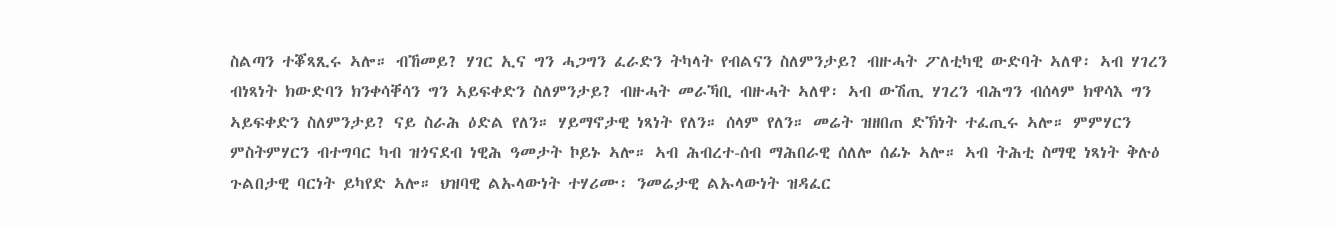ስልጣን ተቖጻጺሩ ኣሎ። ብኸመይ? ሃገር ኢና ግን ሓጋግን ፈራድን ትካላት የብልናን ስለምንታይ? ብዙሓት ፖለቲካዊ ውድባት ኣለዋ፡ ኣብ ሃገረን ብነጻነት ክውድባን ክንቀሳቐሳን ግን ኣይፍቀድን ስለምንታይ? ብዙሓት መራኻቢ ብዙሓት ኣለዋ፡ ኣብ ውሽጢ ሃገረን ብሕግን ብሰላም ክዋሳእ ግን ኣይፍቀድን ስለምንታይ? ናይ ስራሕ ዕድል የለን። ሃይማኖታዊ ነጻነት የለን። ሰላም የለን። መሬት ዝዘበጠ ድኽነት ተፈጢሩ ኣሎ። ምምሃርን ምስትምሃርን ብተግባር ካብ ዝጎናደብ ነዊሕ ዓመታት ኮይኑ ኣሎ። ኣብ ሕብረተ-ሰብ ማሕበራዊ ሰለሎ ሰፊኑ ኣሎ። ኣብ ትሕቲ ስማዊ ነጻነት ቅሉዕ ጉልበታዊ ባርነት ይካየድ ኣሎ። ህዝባዊ ልኡላውነት ተሃሪሙ፡ ንመሬታዊ ልኡላውነት ዝዳፈር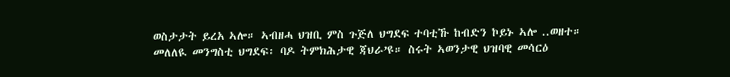ወስታታት ይረአ ኣሎ። ኣብዘሓ ህዝቢ ምስ ጉጅለ ህግደፍ ተባቲኹ ከብድን ኮይኑ ኣሎ ..ወዘተ።
መለለዪ መንግስቲ ህግደፍ፡ ባዶ ትምክሕታዊ ጃህራ’ዩ። ስሩት ኣወንታዊ ህዝባዊ መሳርዕ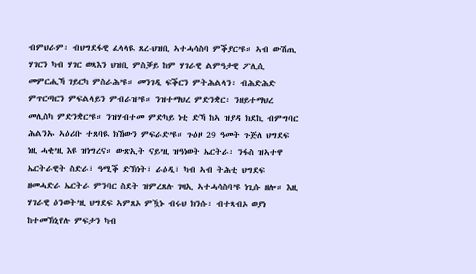ብምህራም፡ ብህግደፋዊ ፈላላዪ ጸረ-ህዝቢ ኣተሓሳስባ ምቕያር’ዩ። ኣብ ውሽጢ ሃገርን ካብ ሃገር ወጻእን ህዝቢ ምስቓይ ከም ሃገራዊ ልምዓታዊ ፖሊሲ መምርሒኻ ገይርካ ምስራሕ’ዩ። መንገዲ ፍቕርን ምትሕልላን፡ ብሕድሕድ ምጥርጣርን ምፍልላይን ምብራዝ’ዩ። ንዝተማህረ ምድንቋር፡ ንዘይተማህረ መሊስካ ምድንቋር’ዩ። ንዝሃብተመ ምድካይ ነቲ ድኻ ከኣ ዝያዳ ክደኪ ብምግባር ሕልንኡ ኣዕሪቡ ተጸባዪ ክኸውን ምፍራድ’ዩ። ጉዕዞ 29 ዓመት ጉጅለ ህግደፍ ነዚ ሓቂ’ዚ እዩ ዝነግረና። ውጽኢት ናይ’ዚ ዝዓነወት ኤርትራ፡ ንፋስ ዝኣተዋ ኤርትራዊት ስድራ፣ ዓሚቕ ድኽነት፣ ራዕዲ፣ ካብ ኣብ ትሕቲ ህግደፍ ዘመሓድራ ኤርትራ ምንባር ስደት ዝምረጸሉ ገዛኢ ኣተሓሳስባ’ዩ ነጊሱ ዘሎ። እዚ ሃገራዊ ዕንወት’ዚ ህግደፍ ኣምጸኦ ምዃኑ ብሩህ ክንሱ፡ ብተጻብኦ ወያነ ከተመኽኒየሉ ምፍታን ካብ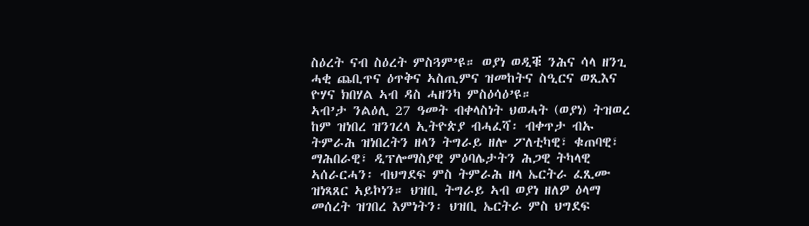ስዕረት ናብ ስዕረት ምስጓም’ዩ። ወያነ ወዲቑ ንሕና ሳላ ዘንጊ ሓቂ ጨቢጥና ዕጥቅና ኣስጢምና ዝመከትና ስዒርና ወጺእና ዮሃና ክበሃል ኣብ ዳስ ሓዘንካ ምስዕሳዕ’ዩ።
ኣብ’ታ ንልዕሊ 27 ዓመት ብቀላስነት ህወሓት (ወያነ) ትዝወረ ከም ዝነበረ ዝንገረላ ኢትዮጵያ ብሓፈሻ፡ ብቀጥታ ብኡ ትምራሕ ዝነበረትን ዘላን ትግራይ ዘሎ ፖለቲካዊ፣ ቁጠባዊ፣ ማሕበራዊ፣ ዲፕሎማስያዊ ምዕባሌታትን ሕጋዊ ትካላዊ ኣሰራርሓን፡ ብህግደፍ ምስ ትምራሕ ዘላ ኤርትራ ፈጺሙ ዝነጻጸር ኣይኮነን። ህዝቢ ትግራይ ኣብ ወያነ ዘለዎ ዕላማ መሰረት ዝገበረ እምነትን፡ ህዝቢ ኤርትራ ምስ ህግደፍ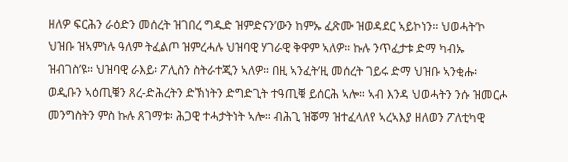ዘለዎ ፍርሕን ራዕድን መሰረት ዝገበረ ግዱድ ዝምድናን’ውን ከምኡ ፈጽሙ ዝወዳደር ኣይኮነን። ህወሓት’ኮ ህዝቡ ዝኣምነሉ ዓለም ትፈልጦ ዝምረሓሉ ህዝባዊ ሃገራዊ ቅዋም ኣለዎ። ኩሉ ንጥፈታቱ ድማ ካብኡ ዝብገስ’ዩ። ህዝባዊ ራእይ፡ ፖሊስን ስትራተጂን ኣለዎ። በዚ ኣንፈት’ዚ መሰረት ገይሩ ድማ ህዝቡ ኣንቂሑ፡ ወዲቡን ኣዕጢቑን ጸረ-ድሕረትን ድኽነትን ድግድጊት ተዓጢቑ ይሰርሕ ኣሎ። ኣብ እንዳ ህወሓትን ንሱ ዝመርሖ መንግስትን ምስ ኩሉ ጸገማቱ፡ ሕጋዊ ተሓታትነት ኣሎ። ብሕጊ ዝቖማ ዝተፈላለየ ኣረኣእያ ዘለወን ፖለቲካዊ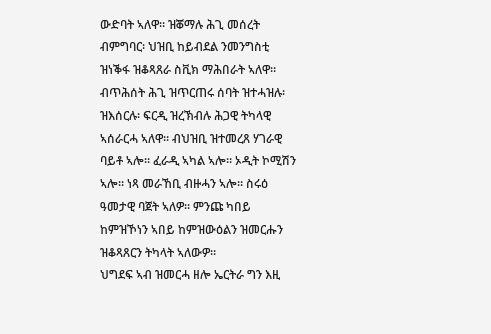ውድባት ኣለዋ። ዝቖማሉ ሕጊ መሰረት ብምግባር፡ ህዝቢ ከይብደል ንመንግስቲ ዝነቕፋ ዝቆጻጸራ ስቪክ ማሕበራት ኣለዋ። ብጥሕሰት ሕጊ ዝጥርጠሩ ሰባት ዝተሓዝሉ፡ ዝእሰርሉ፡ ፍርዲ ዝረኽብሉ ሕጋዊ ትካላዊ ኣሰራርሓ ኣለዋ። ብህዝቢ ዝተመረጸ ሃገራዊ ባይቶ ኣሎ። ፈራዲ ኣካል ኣሎ። ኦዲት ኮሚሽን ኣሎ። ነጻ መራኸቢ ብዙሓን ኣሎ። ስሩዕ ዓመታዊ ባጀት ኣለዎ። ምንጩ ካበይ ከምዝኾነን ኣበይ ከምዝውዕልን ዝመርሑን ዝቆጻጸርን ትካላት ኣለውዎ።
ህግደፍ ኣብ ዝመርሓ ዘሎ ኤርትራ ግን እዚ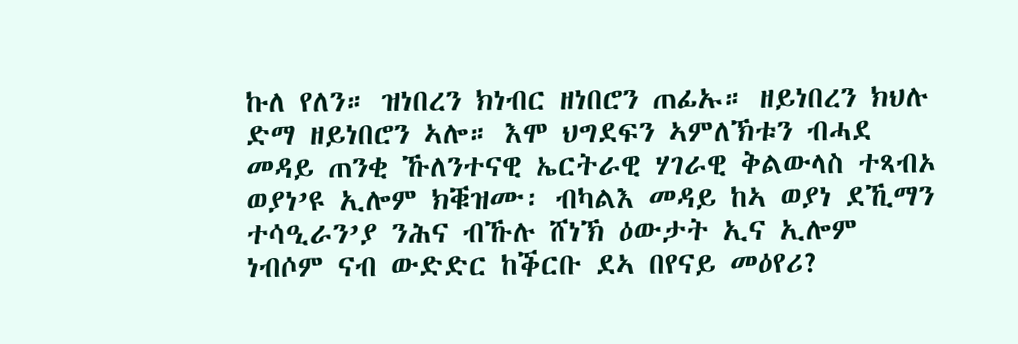ኩለ የለን። ዝነበረን ክነብር ዘነበሮን ጠፊኡ። ዘይነበረን ክህሉ ድማ ዘይነበሮን ኣሎ። እሞ ህግደፍን ኣምለኽቱን ብሓደ መዳይ ጠንቂ ኹለንተናዊ ኤርትራዊ ሃገራዊ ቅልውላስ ተጻብኦ ወያነ’ዩ ኢሎም ክቑዝሙ፡ ብካልእ መዳይ ከኣ ወያነ ደኺማን ተሳዒራን’ያ ንሕና ብኹሉ ሸነኽ ዕውታት ኢና ኢሎም ነብሶም ናብ ውድድር ከቕርቡ ደኣ በየናይ መዕየሪ?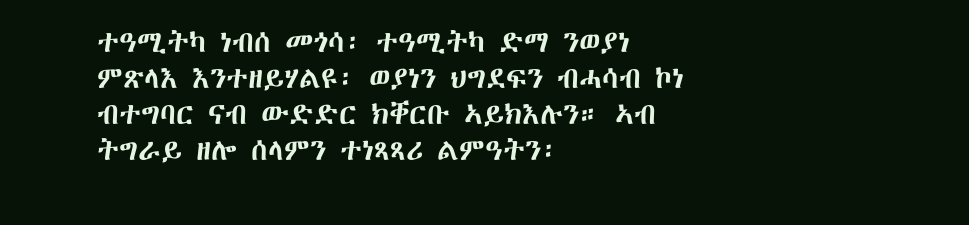ተዓሚትካ ነብሰ መጎሳ፡ ተዓሚትካ ድማ ንወያነ ምጽላእ እንተዘይሃልዩ፡ ወያነን ህግደፍን ብሓሳብ ኮነ ብተግባር ናብ ውድድር ክቐርቡ ኣይክእሉን። ኣብ ትግራይ ዘሎ ሰላምን ተነጻጻሪ ልምዓትን፡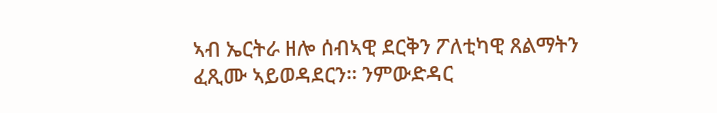ኣብ ኤርትራ ዘሎ ሰብኣዊ ደርቅን ፖለቲካዊ ጸልማትን ፈጺሙ ኣይወዳደርን። ንምውድዳር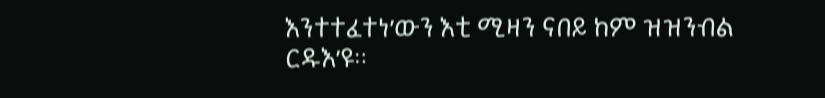እንተተፈተነ’ውን እቲ ሚዛን ናበይ ከም ዝዝንብል ርዱእ’ዩ።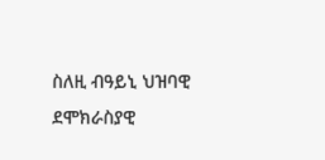ስለዚ ብዓይኒ ህዝባዊ ደሞክራስያዊ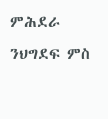ምሕደራ ንህግደፍ ምስ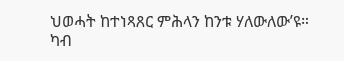ህወሓት ከተነጻጸር ምሕላን ከንቱ ሃለውለው’ዩ።
ካብ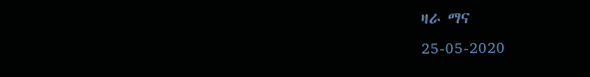ዛራ ማና
25-05-2020